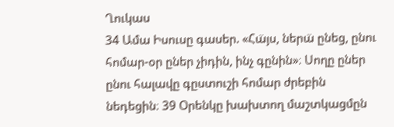Ղուկաս
34 Ամա Իսուսը գասեր. «Հա̈յս, ներա̈ ընեց, ընու հոմար-օր ըներ չիդին, ինչ գընին»։ Սողը ըներ ընու հալավը գըստուշի հոմար ժրեբին նեդեցին։ 39 Օրենկը խախտող մաշտկացմըն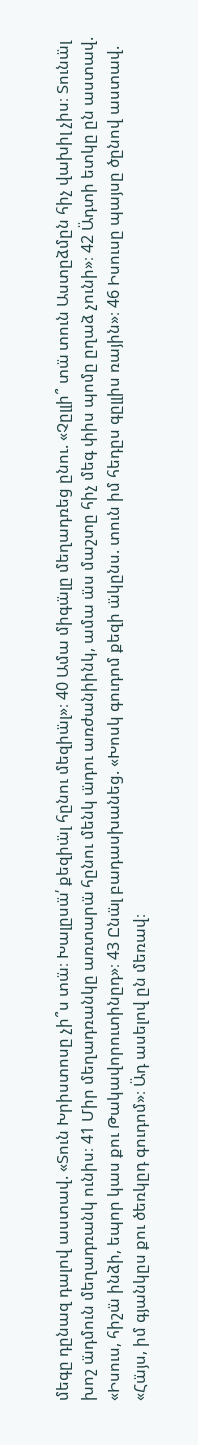մեգը դընազ դալով աստավ. «Տուն Խրիստոսը չի՞ս տա̈։ Խալըսա̈՛ քեզիա̈լ հընու մեզիա̈լ»։ 40 Ամա միգա̈լը մեղադռեց ընու. «Չըլլի՞ տա̈ տուն Աստըձմըն հիչ վախիլ չիս։ Տունա̈լ խոշ ա̈դմուն մեղադռանկ ունիս։ 41 Միր մեղադռանկը առտարա̈ հընու մենկ ա̈դու առժանիինկ, ամա ա̈ս մաշտը հիչ մեգ փիս պոմը ըղաձ չունի»։ 42 Ա̈դտի ետկը ըն աստավ. «Իսուս, հիշա̈ ինձի, եպոր կաս քու Թակավորուտինըդ»։ 43 Ընա̈լ բադասխանեց. «Խոսկ գուդոմ քեզի ա̈կընս. տուն իմ հեդըս գըլլիս ռային»։ 46 Իսուսը պայսը ծընով աստավ. «Հա̈յս, իմ գյանկըս քու ծեռկըդ գուդոմ»։ Ա̈դ ասելով ըն մեռավ։